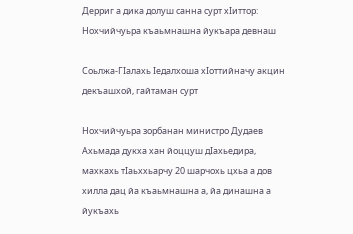Дерриг а дика долуш санна сурт хIиттор: Нохчийчуьра къаьмнашна йукъара девнаш

Соьлжа-ГIалахь Iедалхоша хIоттийначу акцин декъашхой, гайтаман сурт

Нохчийчуьра зорбанан министро Дудаев Ахьмада дукха хан йоццуш дIахьедира, махкахь тIаьххьарчу 20 шарчохь цхьа а дов хилла дац йа къаьмнашна а, йа динашна а йукъахь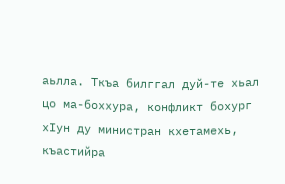аьлла. Ткъа билггал дуй-те хьал цо ма-боххура, конфликт бохург хIун ду министран кхетамехь, къастийра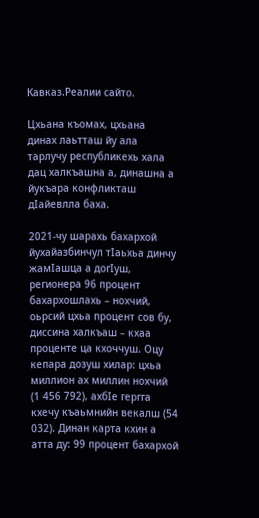Кавказ.Реалии сайто.

Цхьана къомах, цхьана динах лаьтташ йу ала тарлучу республикехь хала дац халкъашна а, динашна а йукъара конфликташ дIайевлла баха.

2021-чу шарахь бахархой йухайазбинчул тIаьхьа динчу жамIашца а догIуш, регионера 96 процент бахархошлахь – нохчий, оьрсий цхьа процент сов бу, диссина халкъаш – кхаа проценте ца кхоччуш. Оцу кепара дозуш хилар: цхьа миллион ах миллин нохчий (1 456 792), ахбIе гергга кхечу къаьмнийн векалш (54 032). Динан карта кхин а атта ду: 99 процент бахархой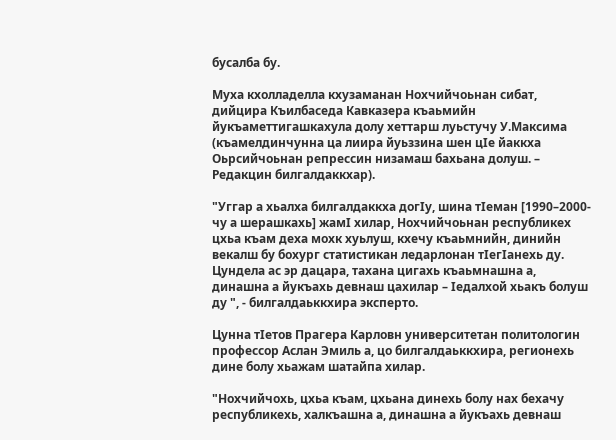бусалба бу.

Муха кхолладелла кхузаманан Нохчийчоьнан сибат, дийцира Къилбаседа Кавказера къаьмийн йукъаметтигашкахула долу хеттарш луьстучу У.Максима (къамелдинчунна ца лиира йуьззина шен цIе йаккха Оьрсийчоьнан репрессин низамаш бахьана долуш. – Редакцин билгалдаккхар).

"Уггар а хьалха билгалдаккха догIу, шина тIеман [1990–2000-чу а шерашкахь] жамI хилар, Нохчийчоьнан республикех цхьа къам деха мохк хуьлуш, кхечу къаьмнийн, динийн векалш бу бохург статистикан ледарлонан тIегIанехь ду. Цундела ас эр дацара, тахана цигахь къаьмнашна а, динашна а йукъахь девнаш цахилар – Iедалхой хьакъ болуш ду ", - билгалдаьккхира эксперто.

Цунна тIетов Прагера Карловн университетан политологин профессор Аслан Эмиль а, цо билгалдаьккхира, регионехь дине болу хьажам шатайпа хилар.

"Нохчийчохь, цхьа къам, цхьана динехь болу нах бехачу республикехь, халкъашна а, динашна а йукъахь девнаш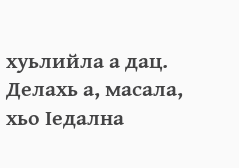хуьлийла а дац. Делахь а, масала, хьо Iедална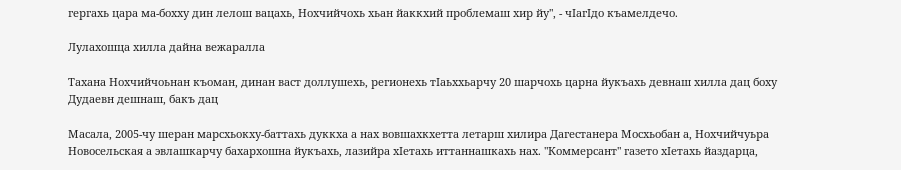гергахь цара ма-бохху дин лелош вацахь, Нохчийчохь хьан йаккхий проблемаш хир йу", - чIагIдо къамелдечо.

Лулахошца хилла дайна вежаралла

Тахана Нохчийчоьнан къоман, динан васт доллушехь, регионехь тIаьххьарчу 20 шарчохь царна йукъахь девнаш хилла дац боху Дудаевн дешнаш, бакъ дац

Масала, 2005-чу шеран марсхьокху-баттахь дуккха а нах вовшахкхетта летарш хилира Дагестанера Мосхьобан а, Нохчийчуьра Новосельская а эвлашкарчу бахархошна йукъахь, лазийра хIетахь иттаннашкахь нах. "Коммерсант" газето хIетахь йаздарца,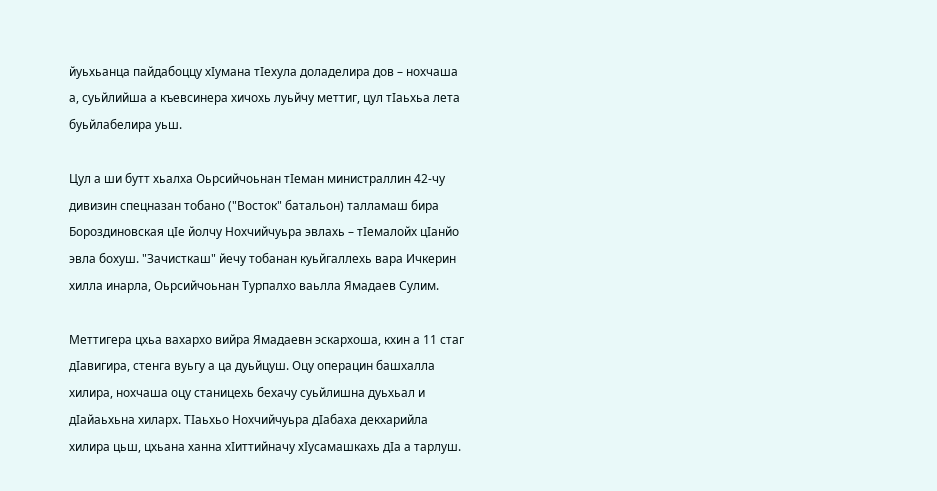йуьхьанца пайдабоццу хIумана тIехула доладелира дов – нохчаша а, суьйлийша а къевсинера хичохь луьйчу меттиг, цул тIаьхьа лета буьйлабелира уьш.

Цул а ши бутт хьалха Оьрсийчоьнан тIеман министраллин 42-чу дивизин спецназан тобано ("Восток" батальон) талламаш бира Бороздиновская цIе йолчу Нохчийчуьра эвлахь – тIемалойх цIанйо эвла бохуш. "Зачисткаш" йечу тобанан куьйгаллехь вара Ичкерин хилла инарла, Оьрсийчоьнан Турпалхо ваьлла Ямадаев Сулим.

Меттигера цхьа вахархо вийра Ямадаевн эскархоша, кхин а 11 стаг дIавигира, стенга вуьгу а ца дуьйцуш. Оцу операцин башхалла хилира, нохчаша оцу станицехь бехачу суьйлишна дуьхьал и дIайаьхьна хиларх. ТIаьхьо Нохчийчуьра дIабаха декхарийла хилира цьш, цхьана ханна хIиттийначу хIусамашкахь дIа а тарлуш.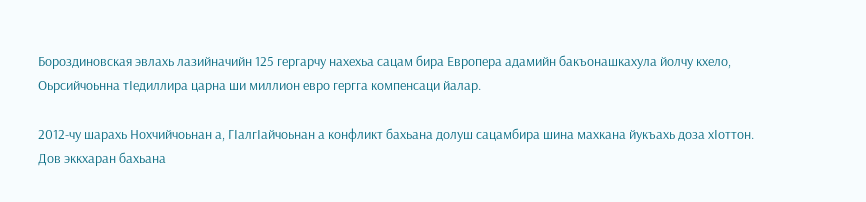Бороздиновская эвлахь лазийначийн 125 гергарчу нахехьа сацам бира Европера адамийн бакъонашкахула йолчу кхело, Оьрсийчоьнна тIедиллира царна ши миллион евро гергга компенсаци йалар.

2012-чу шарахь Нохчийчоьнан а, ГIалгIайчоьнан а конфликт бахьана долуш сацамбира шина махкана йукъахь доза хIоттон. Дов эккхаран бахьана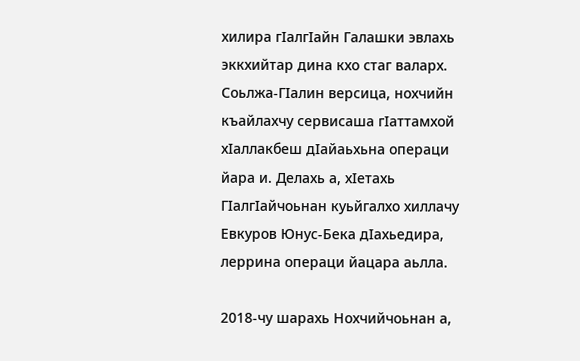хилира гIалгIайн Галашки эвлахь эккхийтар дина кхо стаг валарх. Соьлжа-ГIалин версица, нохчийн къайлахчу сервисаша гIаттамхой хIаллакбеш дIайаьхьна операци йара и. Делахь а, хIетахь ГIалгIайчоьнан куьйгалхо хиллачу Евкуров Юнус-Бека дIахьедира, леррина операци йацара аьлла.

2018-чу шарахь Нохчийчоьнан а,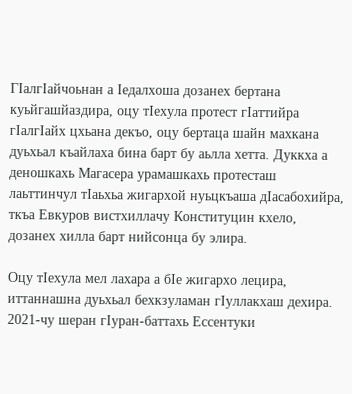ГIалгIайчоьнан а Iедалхоша дозанех бертана куьйгашйаздира, оцу тIехула протест гIаттийра гIалгIайх цхьана декъо, оцу бертаца шайн махкана дуьхьал къайлаха бина барт бу аьлла хетта. Дуккха а деношкахь Магасера урамашкахь протесташ лаьттинчул тIаьхьа жигархой нуьцкъаша дIасабохийра, ткъа Евкуров вистхиллачу Конституцин кхело, дозанех хилла барт нийсонца бу элира.

Оцу тIехула мел лахара а бIе жигархо лецира, иттаннашна дуьхьал бехкзуламан гIуллакхаш дехира. 2021-чу шеран гIуран-баттахь Ессентуки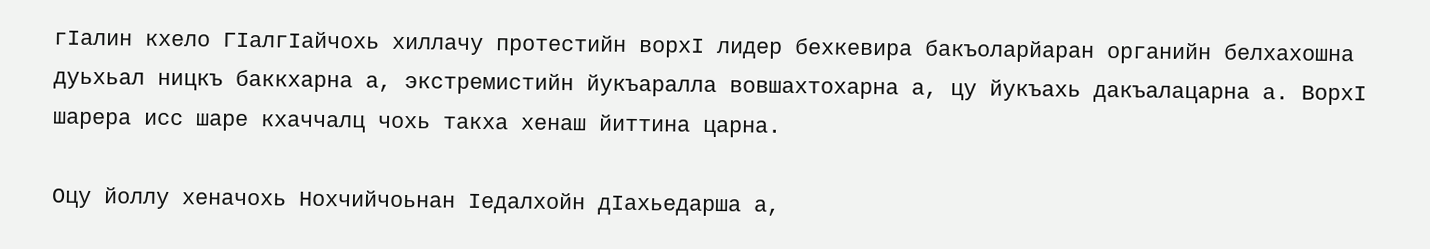гIалин кхело ГIалгIайчохь хиллачу протестийн ворхI лидер бехкевира бакъоларйаран органийн белхахошна дуьхьал ницкъ баккхарна а, экстремистийн йукъаралла вовшахтохарна а, цу йукъахь дакъалацарна а. ВорхI шарера исс шаре кхаччалц чохь такха хенаш йиттина царна.

Оцу йоллу хеначохь Нохчийчоьнан Iедалхойн дIахьедарша а,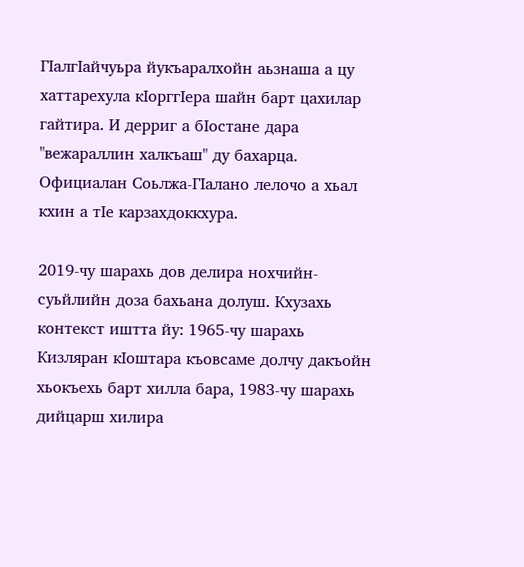ГIалгIайчуьра йукъаралхойн аьзнаша а цу хаттарехула кIорггIера шайн барт цахилар гайтира. И дерриг а бIостане дара "вежараллин халкъаш" ду бахарца. Официалан Соьлжа-ГIалано лелочо а хьал кхин а тIе карзахдоккхура.

2019-чу шарахь дов делира нохчийн-суьйлийн доза бахьана долуш. Кхузахь контекст иштта йу: 1965-чу шарахь Кизляран кIоштара къовсаме долчу дакъойн хьокъехь барт хилла бара, 1983-чу шарахь дийцарш хилира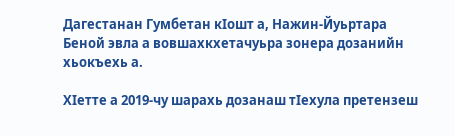Дагестанан Гумбетан кIошт а, Нажин-Йуьртара Беной эвла а вовшахкхетачуьра зонера дозанийн хьокъехь а.

ХIетте а 2019-чу шарахь дозанаш тIехула претензеш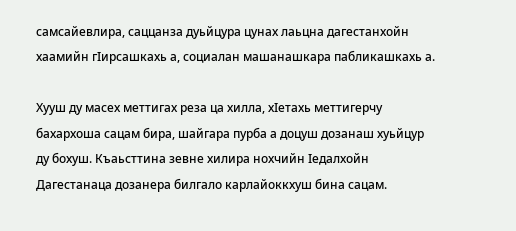самсайевлира, саццанза дуьйцура цунах лаьцна дагестанхойн хаамийн гIирсашкахь а, социалан машанашкара пабликашкахь а.

Хууш ду масех меттигах реза ца хилла, хIетахь меттигерчу бахархоша сацам бира, шайгара пурба а доцуш дозанаш хуьйцур ду бохуш. Къаьсттина зевне хилира нохчийн Iедалхойн Дагестанаца дозанера билгало карлайоккхуш бина сацам.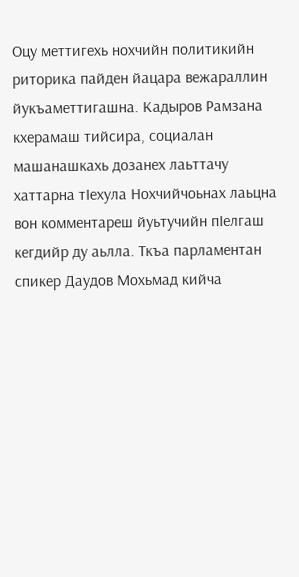Оцу меттигехь нохчийн политикийн риторика пайден йацара вежараллин йукъаметтигашна. Кадыров Рамзана кхерамаш тийсира, социалан машанашкахь дозанех лаьттачу хаттарна тIехула Нохчийчоьнах лаьцна вон комментареш йуьтучийн пIелгаш кегдийр ду аьлла. Ткъа парламентан спикер Даудов Мохьмад кийча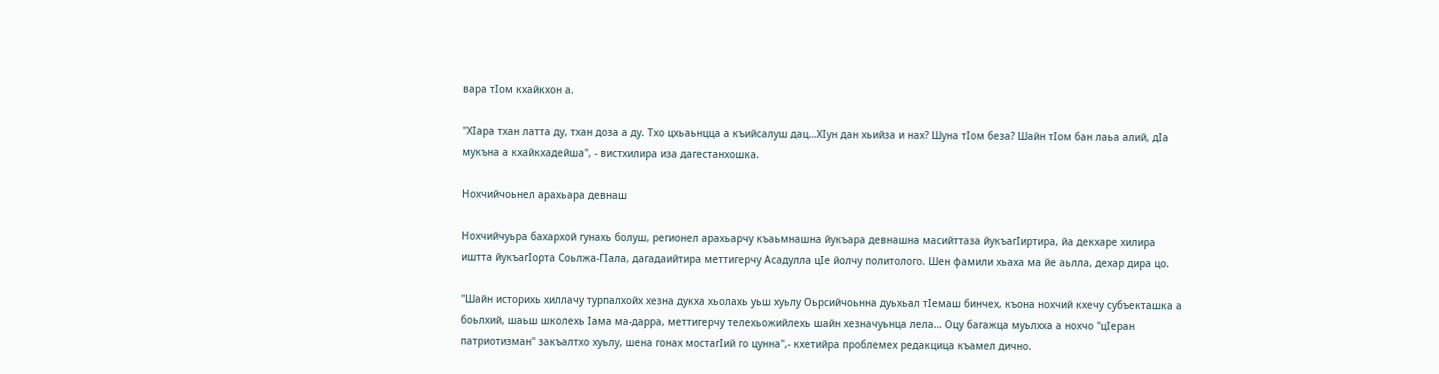вара тIом кхайкхон а.

"ХIара тхан латта ду, тхан доза а ду. Тхо цхьаьнцца а къийсалуш дац…ХIун дан хьийза и нах? Шуна тIом беза? Шайн тIом бан лаьа алий, дIа мукъна а кхайкхадейша", - вистхилира иза дагестанхошка.

Нохчийчоьнел арахьара девнаш

Нохчийчуьра бахархой гунахь болуш, регионел арахьарчу къаьмнашна йукъара девнашна масийттаза йукъагIиртира, йа декхаре хилира иштта йукъагIорта Соьлжа-ГIала, дагадаийтира меттигерчу Асадулла цIе йолчу политолого. Шен фамили хьаха ма йе аьлла, дехар дира цо.

"Шайн историхь хиллачу турпалхойх хезна дукха хьолахь уьш хуьлу Оьрсийчоьнна дуьхьал тIемаш бинчех, къона нохчий кхечу субъекташка а боьлхий, шаьш школехь Iама ма-дарра, меттигерчу телехьожийлехь шайн хезначуьнца лела… Оцу багажца муьлхха а нохчо "цIеран патриотизман" закъалтхо хуьлу, шена гонах мостагIий го цунна",- кхетийра проблемех редакцица къамел дично.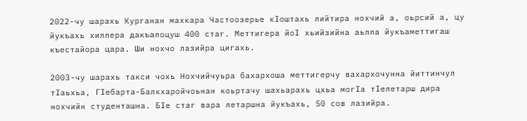2022-чу шарахь Курганан махкара Частоозерье кIоштахь лийтира нохчий а, оьрсий а, цу йукъахь хиллера дакъалоцуш 400 стаг. Меттигера йоI хьийзийна аьлла йукъаметтигаш къестайора цара. Ши нохчо лазийра цигахь.

2003-чу шарахь такси чохь Нохчийчуьра бахархоша меттигерчу вахархочунна йиттинчул тIаьхьа, ГIебарта-Балкхаройчоьнан коьртачу шахьарахь цхьа могIа тIелетарш дира нохчийн студенташна. БIе стаг вара летаршна йукъахь, 50 сов лазийра.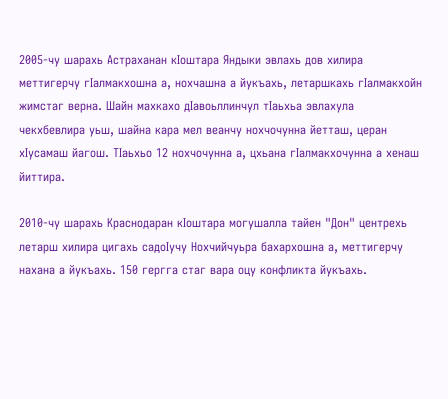2005-чу шарахь Астраханан кIоштара Яндыки эвлахь дов хилира меттигерчу гIалмакхошна а, нохчашна а йукъахь, летаршкахь гIалмакхойн жимстаг верна. Шайн махкахо дIавоьллинчул тIаьхьа эвлахула чекхбевлира уьш, шайна кара мел веанчу нохчочунна йетташ, церан хIусамаш йагош. ТIаьхьо 12 нохчочунна а, цхьана гIалмакхочунна а хенаш йиттира.

2010-чу шарахь Краснодаран кIоштара могушалла тайен "Дон" центрехь летарш хилира цигахь садоIучу Нохчийчуьра бахархошна а, меттигерчу нахана а йукъахь. 150 гергга стаг вара оцу конфликта йукъахь.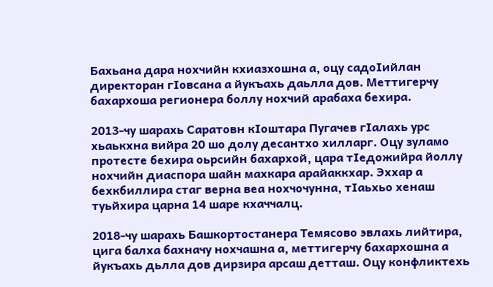Бахьана дара нохчийн кхиазхошна а, оцу садоIийлан директоран гIовсана а йукъахь даьлла дов. Меттигерчу бахархоша регионера боллу нохчий арабаха бехира.

2013-чу шарахь Саратовн кIоштара Пугачев гIалахь урс хьаькхна вийра 20 шо долу десантхо хилларг. Оцу зуламо протесте бехира оьрсийн бахархой, цара тIедожийра йоллу нохчийн диаспора шайн махкара арайаккхар. Эххар а бехкбиллира стаг верна веа нохчочунна, тIаьхьо хенаш туьйхира царна 14 шаре кхаччалц.

2018-чу шарахь Башкортостанера Темясово эвлахь лийтира, цига балха бахначу нохчашна а, меттигерчу бахархошна а йукъахь дьлла дов дирзира арсаш детташ. Оцу конфликтехь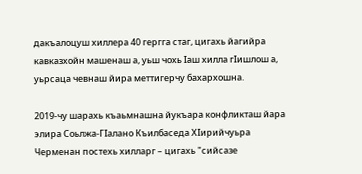дакъалоцуш хиллера 40 гергга стаг, цигахь йагийра кавказхойн машенаш а, уьш чохь Iаш хилла гIишлош а, уьрсаца чевнаш йира меттигерчу бахархошна.

2019-чу шарахь къаьмнашна йукъара конфликташ йара элира Соьлжа-ГIалано Къилбаседа ХIирийчуьра Черменан постехь хилларг – цигахь "сийсазе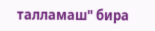талламаш" бира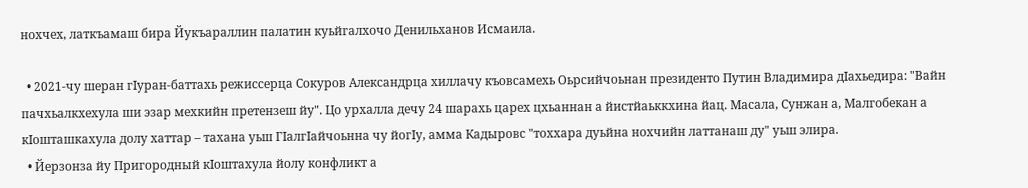нохчех, латкъамаш бира Йукъараллин палатин куьйгалхочо Денильханов Исмаила.

  • 2021-чу шеран гIуран-баттахь режиссерца Сокуров Александрца хиллачу къовсамехь Оьрсийчоьнан президенто Путин Владимира дIахьедира: "Вайн пачхьалкхехула ши эзар мехкийн претензеш йу". Цо урхалла дечу 24 шарахь царех цхьаннан а йистйаьккхина йац. Масала, Сунжан а, Малгобекан а кIошташкахула долу хаттар – тахана уьш ГIалгIайчоьнна чу йогIу, амма Кадыровс "тоххара дуьйна нохчийн латтанаш ду" уьш элира.
  • Йерзонза йу Пригородный кIоштахула йолу конфликт а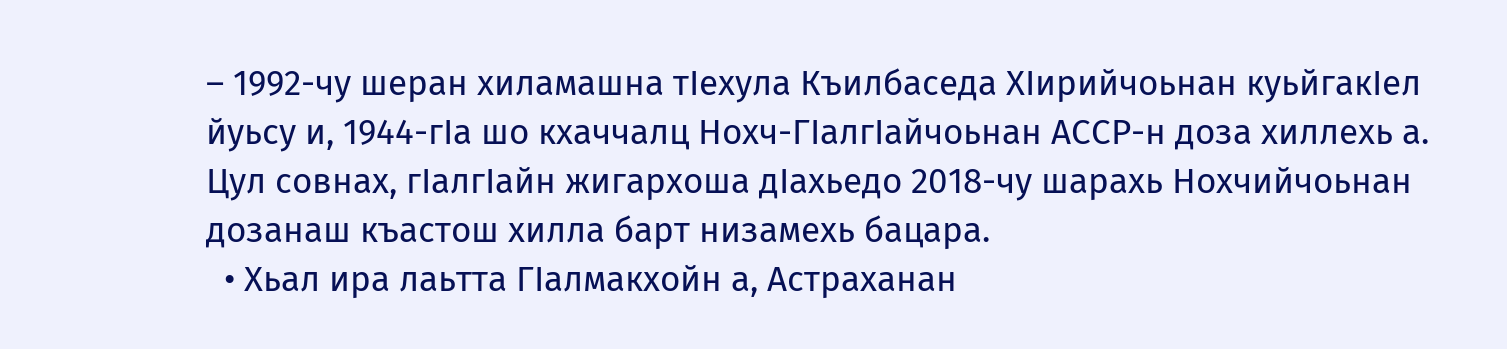– 1992-чу шеран хиламашна тIехула Къилбаседа ХIирийчоьнан куьйгакIел йуьсу и, 1944-гIа шо кхаччалц Нохч-ГIалгIайчоьнан АССР-н доза хиллехь а. Цул совнах, гIалгIайн жигархоша дIахьедо 2018-чу шарахь Нохчийчоьнан дозанаш къастош хилла барт низамехь бацара.
  • Хьал ира лаьтта ГIалмакхойн а, Астраханан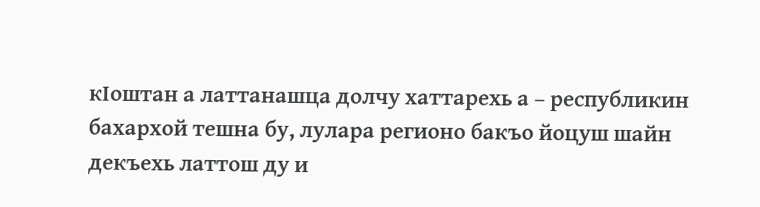кIоштан а латтанашца долчу хаттарехь а – республикин бахархой тешна бу, лулара регионо бакъо йоцуш шайн декъехь латтош ду и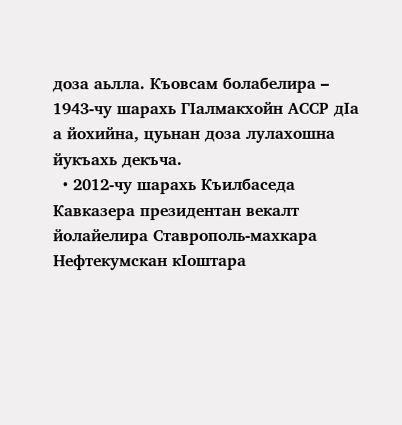доза аьлла. Къовсам болабелира – 1943-чу шарахь ГIалмакхойн АССР дIа а йохийна, цуьнан доза лулахошна йукъахь декъча.
  • 2012-чу шарахь Къилбаседа Кавказера президентан векалт йолайелира Ставрополь-махкара Нефтекумскан кIоштара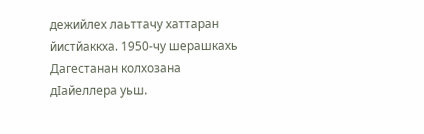дежийлех лаьттачу хаттаран йистйаккха. 1950-чу шерашкахь Дагестанан колхозана дIайеллера уьш.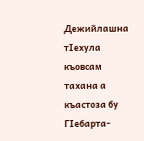Дежийлашна тIехула къовсам тахана а къастоза бу ГIебарта-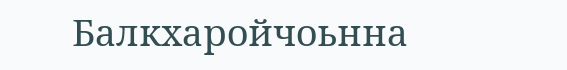Балкхаройчоьнна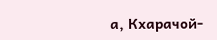а, Кхарачой-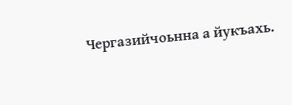Чергазийчоьнна а йукъахь.